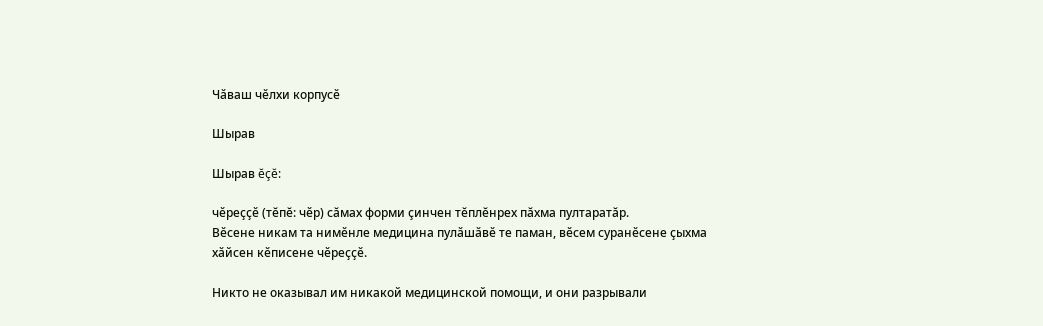Чӑваш чӗлхи корпусӗ

Шырав

Шырав ĕçĕ:

чӗреҫҫӗ (тĕпĕ: чӗр) сăмах форми çинчен тĕплĕнрех пăхма пултаратăр.
Вӗсене никам та нимӗнле медицина пулӑшӑвӗ те паман, вӗсем суранӗсене ҫыхма хӑйсен кӗписене чӗреҫҫӗ.

Никто не оказывал им никакой медицинской помощи, и они разрывали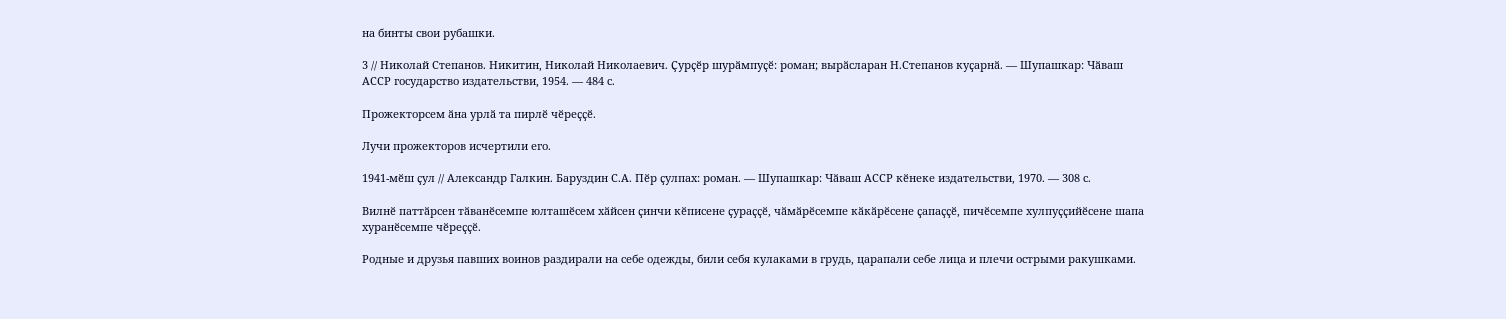на бинты свои рубашки.

3 // Николай Степанов. Никитин, Николай Николаевич. Ҫурҫӗр шурӑмпуҫӗ: роман; вырӑсларан Н.Степанов куҫарнӑ. — Шупашкар: Чӑваш АССР государство издательстви, 1954. — 484 с.

Прожекторсем ӑна урлӑ та пирлӗ чӗреҫҫӗ.

Лучи прожекторов исчертили его.

1941-мӗш ҫул // Александр Галкин. Баруздин С.А. Пӗр ҫулпах: роман. — Шупашкар: Чӑваш АССР кӗнеке издательстви, 1970. — 308 с.

Вилнӗ паттӑрсен тӑванӗсемпе юлташӗсем хӑйсен ҫинчи кӗписене ҫураҫҫӗ, чӑмӑрӗсемпе кӑкӑрӗсене ҫапаҫҫӗ, пичӗсемпе хулпуҫҫийӗсене шапа хуранӗсемпе чӗреҫҫӗ.

Родные и друзья павших воинов раздирали на себе одежды, били себя кулаками в грудь, царапали себе лица и плечи острыми ракушками.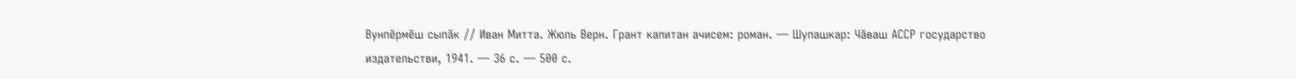Вунпӗрмӗш сыпӑк // Иван Митта. Жюль Верн. Грант капитан ачисем: роман. — Шупашкар: Чӑваш АССР государство издательстви, 1941. — 36 с. — 500 с.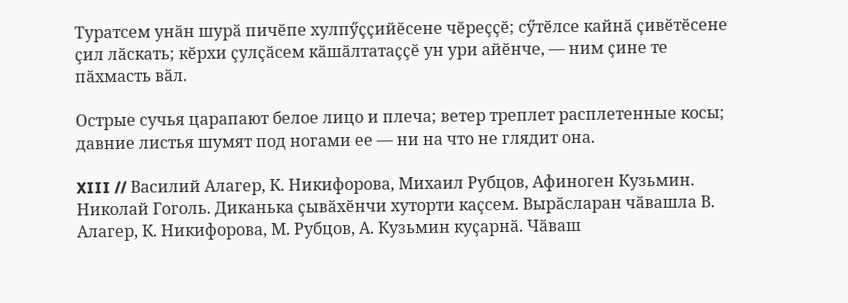Туратсем унӑн шурӑ пичӗпе хулпӳҫҫийӗсене чӗреҫҫӗ; сӳтӗлсе кайнӑ ҫивӗтӗсене ҫил лӑскать; кӗрхи ҫулҫӑсем кӑшӑлтатаҫҫӗ ун ури айӗнче, — ним ҫине те пӑхмасть вӑл.

Острые сучья царапают белое лицо и плеча; ветер треплет расплетенные косы; давние листья шумят под ногами ее — ни на что не глядит она.

XIII // Василий Алагер, К. Никифорова, Михаил Рубцов, Афиноген Кузьмин. Николай Гоголь. Диканька ҫывӑхӗнчи хуторти каҫсем. Вырӑсларан чӑвашла В. Алагер, К. Никифорова, М. Рубцов, А. Кузьмин куҫарнӑ. Чӑваш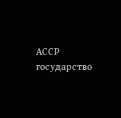АССР государство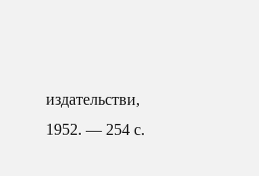издательстви, 1952. — 254 с.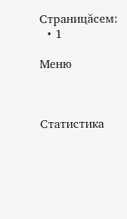Страницăсем:
  • 1

Меню



Статистика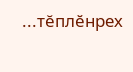...тĕплӗнрех